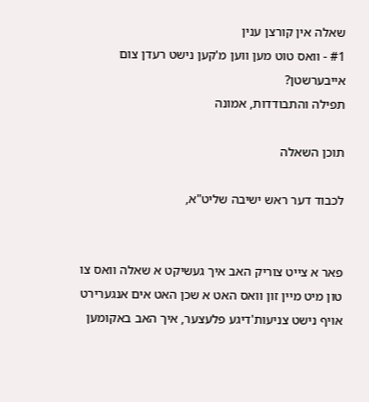שאלה אין קורצן ענין
#1 - וואס טוט מען ווען מ'קען נישט רעדן צום אייבערשטן?
תפילה והתבודדות, אמונה

תוכן השאלה

לכבוד דער ראש ישיבה שליט"א,


פאר א צייט צוריק האב איך געשיקט א שאלה וואס צו טון מיט מיין זון וואס האט א שכן האט אים אנגערירט אויף נישט צניעות'דיגע פלעצער, איך האב באקומען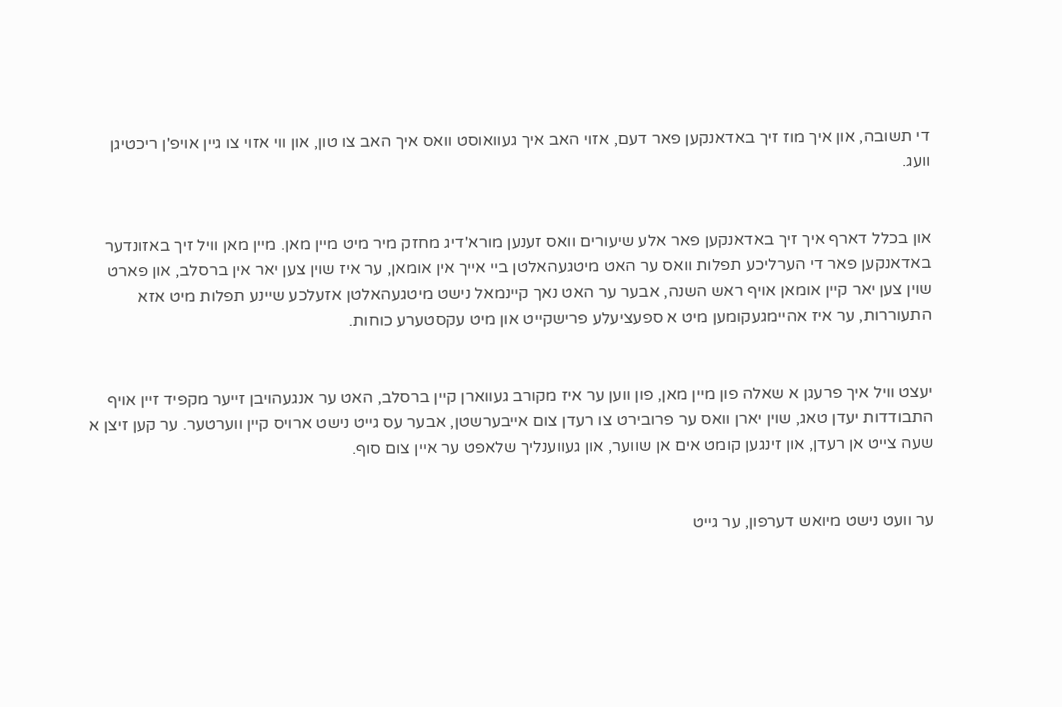די תשובה, און איך מוז זיך באדאנקען פאר דעם, אזוי האב איך געוואוסט וואס איך האב צו טון, און ווי אזוי צו גיין אויפ'ן ריכטיגן וועג.


און בכלל דארף איך זיך באדאנקען פאר אלע שיעורים וואס זענען מורא'דיג מחזק מיר מיט מיין מאן. מיין מאן וויל זיך באזונדער באדאנקען פאר די הערליכע תפלות וואס ער האט מיטגעהאלטן ביי אייך אין אומאן, ער איז שוין צען יאר אין ברסלב, און פארט שוין צען יאר קיין אומאן אויף ראש השנה, אבער ער האט נאך קיינמאל נישט מיטגעהאלטן אזעלכע שיינע תפלות מיט אזא התעוררות, ער איז אהיימגעקומען מיט א ספעציעלע פרישקייט און מיט עקסטערע כוחות.


יעצט וויל איך פרעגן א שאלה פון מיין מאן, פון ווען ער איז מקורב געווארן קיין ברסלב, האט ער אנגעהויבן זייער מקפיד זיין אויף התבודדות יעדן טאג, שוין יארן וואס ער פרובירט צו רעדן צום אייבערשטן, אבער עס גייט נישט ארויס קיין ווערטער. ער קען זיצן א שעה צייט אן רעדן, און זינגען קומט אים אן שווער, און געווענליך שלאפט ער איין צום סוף.


ער וועט נישט מיואש דערפון, ער גייט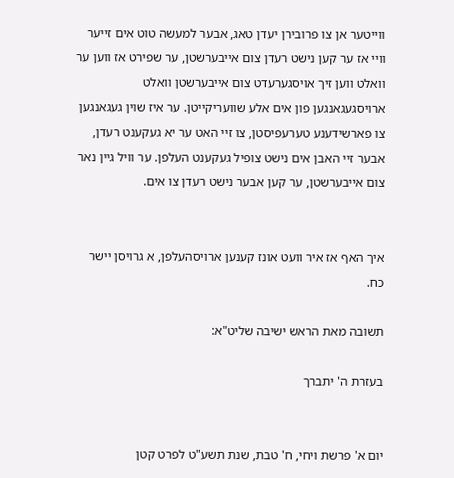ווייטער אן צו פרובירן יעדן טאג, אבער למעשה טוט אים זייער וויי אז ער קען נישט רעדן צום אייבערשטן, ער שפירט אז ווען ער וואלט ווען זיך אויסגערעדט צום אייבערשטן וואלט ארויסגעגאנגען פון אים אלע שוועריקייטן. ער איז שוין געגאנגען צו פארשידענע טערעפיסטן, צו זיי האט ער יא געקענט רעדן, אבער זיי האבן אים נישט צופיל געקענט העלפן. ער וויל גיין נאר צום אייבערשטן, ער קען אבער נישט רעדן צו אים.


איך האף אז איר וועט אונז קענען ארויסהעלפן, א גרויסן יישר כח.

תשובה מאת הראש ישיבה שליט"א:

בעזרת ה' יתברך


יום א' פרשת ויחי, ח' טבת, שנת תשע"ט לפרט קטן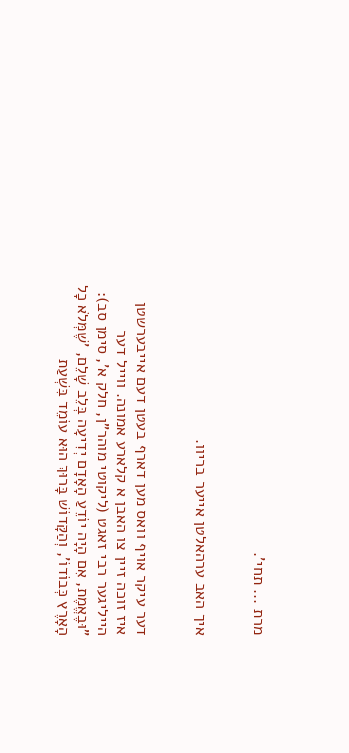מרת ... תחי'.


איך האב ערהאלטן אייער בריוו.


דער עיקר אויף וואס מען דארף בעטן דעם אייבערשטן איז זוכה זיין צו האבן א קלארע אמונה. ווייל דער הייליגער רבי זאגט (ליקוטי מוהר"ן, חלק א', סימן סב): "וּבֶאֱמֶת, אִם הָיָה יוֹדֵעַ הָאָדָם יְדִיעָה בְּלֵב שָׁלֵם, 'שֶׁמְּלֹא כָל הָאָרֶץ כְּבוֹדוֹ', וְהַקָּדוֹשׁ בָּרוּךְ הוּא עוֹמֵד בִּשְׁעַת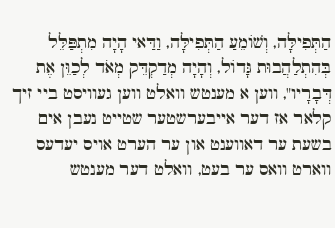הַתְּפִילָּה, וְשׁוֹמֵעַ הַתְּפִילָּה, וַדַּאי הָיָה מִתְפַּלֵּל בְּהִתְלַהֲבוּת גָּדוֹל, וְהָיָה מְדַקְדֵּק מְאֹד לְכַוֵּן אֶת דְּבָרָיו", ווען א מענטש וואלט ווען געוויסט ביי זיך קלאר אז דער אייבערשטער שטייט נעבן אים בשעת ער דאווענט און ער הערט אויס יעדעס ווארט וואס ער בעט, וואלט דער מענטש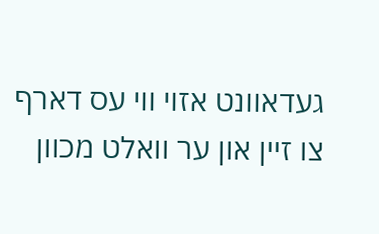געדאוונט אזוי ווי עס דארף צו זיין און ער וואלט מכוון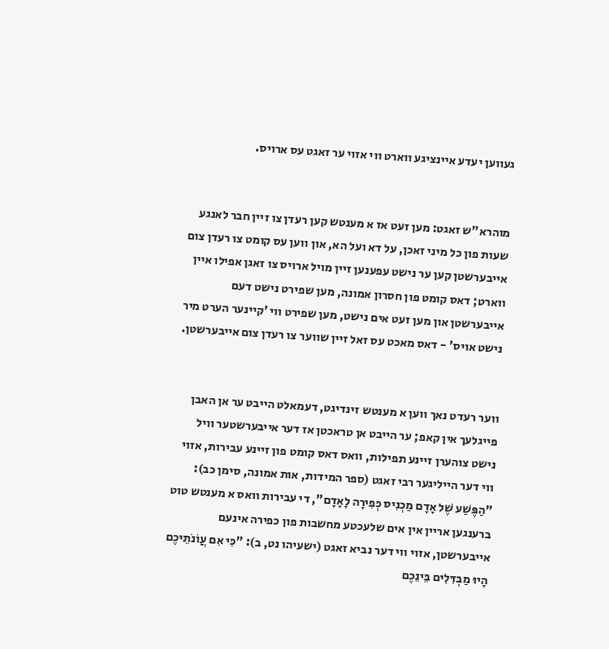געווען יעדע איינציגע ווארט ווי אזוי ער זאגט עס ארויס.


מוהרא"ש זאגט: מען זעט אז א מענטש קען רעדן צו זיין חבר לאנגע שעות פון כל מיני זאכן, על דא ועל הא, און ווען עס קומט צו רעדן צום אייבערשטן קען ער נישט עפענען זיין מויל ארויס צו זאגן אפילו איין ווארט; דאס קומט פון חסרון אמונה, מען שפירט נישט דעם אייבערשטן און מען זעט אים נישט, מען שפירט ווי 'קיינער הערט מיר נישט אויס' - דאס מאכט עס זאל זיין שווער צו רעדן צום אייבערשטן.


ווער רעדט נאך ווען א מענטש זינדיגט, דעמאלט הייבט ער אן האבן פייגלעך אין קאפ; ער הייבט אן טראכטן אז דער אייבערשטער וויל נישט צוהערן זיינע תפילות, וואס דאס קומט פון זיינע עבירות, אזוי ווי דער הייליגער רבי זאגט (ספר המידות, אות אמונה, סימן כב): "הַפֶּשַׁע שֶׁל אָדָם מַכְנִיס כְּפִירָה לָאָדָם", די עבירות וואס א מענטש טוט ברענגען אריין אין אים שלעכטע מחשבות פון כפירה אינעם אייבערשטן, אזוי ווי דער נביא זאגט (ישעיהו נט, ב): "כִּי אִם עֲוֹנֹתֵיכֶם הָיוּ מַבְדִּלִים בֵּינֵכֶם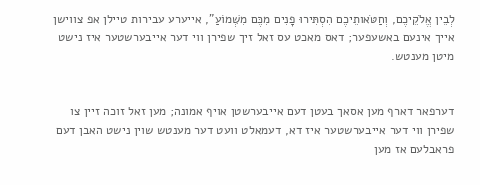לְבֵין אֱלֹקֵיכֶם, וְחַטֹּאותֵיכֶם הִסְתִּירוּ פָנִים מִכֶּם מִשְּׁמוֹעַ", אייערע עבירות טיילן אפ צווישן אייך אינעם באשעפער; דאס מאכט עס זאל זיך שפירן ווי דער אייבערשטער איז נישט מיטן מענטש.


דערפאר דארף מען אסאך בעטן דעם אייבערשטן אויף אמונה; מען זאל זוכה זיין צו שפירן ווי דער אייבערשטער איז דא, דעמאלט וועט דער מענטש שוין נישט האבן דעם פראבלעם אז מען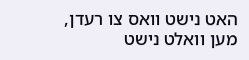האט נישט וואס צו רעדן, מען וואלט נישט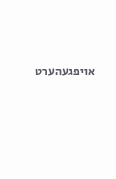אויפגעהערט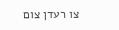צו רעדן צום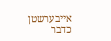אייבערשטן כדבר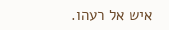איש אל רעהו.